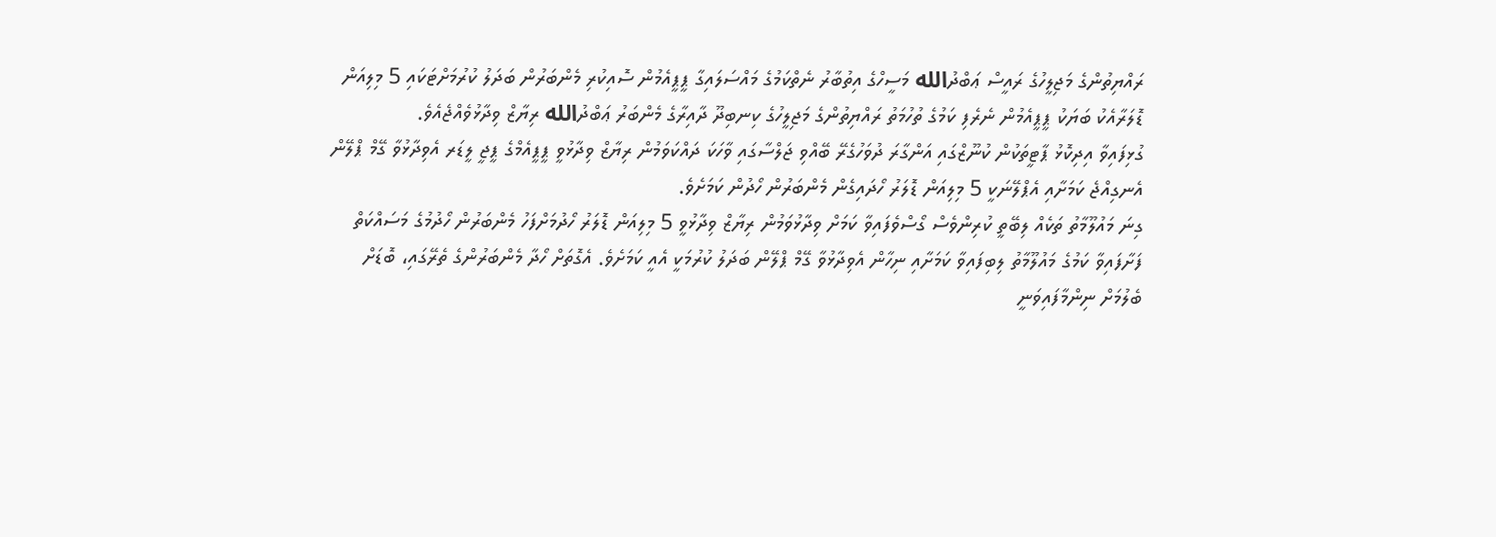ރައްޔިތުންގެ މަޖިލީހުގެ ރައީސް ޢަބްދުالله މަސީހްގެ އިތުބާރު ނެތްކަމުގެ މައްސަލައިގާ ޕީޕީއެމުން ސޮއިކުރި މެންބަރުން ބަދަލު ކުރުމަށްޓަކައި 5 މިލިއަން ޑޮލަރާއެކު ބަޔަކު ޕީޕީއެމުން ނެރެފި ކަމުގެ ތުހުމަތު ރައްޔިތުންގެ މަޖިލީހުގެ ކިނބިދޫ ދާއިރާގެ މެންބަރު ޢަބްދުالله ރިޔާޒް ވިދާޅުވެއްޖެއެވެ.
ގުޅިފައިވާ އިދިކޮޅު ޕާޓީތަކުން ކުނޫޒްގައި އަންގާރަ ދުވަހުގެރޭ ބޭއްވި ޖަލްސާގައި ވާހަކަ ދައްކަވަމުން ރިޔާޒް ވިދާޅުވީ ޕީޕީއެމްގެ ޕީޖީ ލީޑަރ އެވިދާޅުވާ ގޭމް ޕްލޭން އެނގިއްޖެ ކަމަށާއި އެޕްލޭނަކީ 5 މިލިއަން ޑޮލަރު ހޯދައިގެން މެންބަރުން ހޯދުން ކަމަށެވެ.
ގިނަ މައުލޫމާތު ތަކެއް ލިބޭތީ ކުރިންވެސް ގޯސްވެފައިވާ ކަމަށް ވިދާޅުވަމުން ރިޔާޒް ވިދާޅުވީ 5 މިލިއަން ޑޮލަރު ހޯދުމަށްފަހު މެންބަރުން ހޯދުމުގެ މަސައްކަތް ފަށާފައިވާ ކަމުގެ މައުލޫމާތު ލިބިފައިވާ ކަމަށާއި ނިހާން އެވިދާޅުވާ ގޭމް ޕްލޭން ބަދަލު ކުރުމަކީ އެއީ ކަމަށެވެ. އެގޮތަށް ހޯދާ މެންބަރުންގެ ތެރޭގައި، ބޮޑަށް ބެލުމަށް ނިންމާފައިވަނީ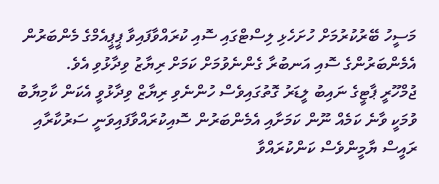މަސީހު ބޭރުކުރުމަށް ހުށަހެޅި ލިސްޓްގައި ސޮއި ކުރައްވާފައިވާ ޕީޕީއެމްގެ މެންބަރުން އެމެންބަރުންގެ ސޮއި އަނބުރާ ގެންނެވުމަށް ކަމަށް ރިޔާޒު ވިދާޅުވި އެވެ.
ޖުމްހޫރީ ޕާޓީގެ ނައިބު ލީޑަރު ގޮތުގައިވެސް ހުންނެވި ރިޔާޒް ވިދާޅުވީ އެކަން ކާމިޔާބު ވުމަކީ ވާނެ ކަމެއް ނޫން ކަމަށާއި އެމެންބަރުން ސޮއިކުރައްވާފައިވަނީ ސަރުކާރާއި ރައީސް ޔާމީންވެސް ކަންކުރައްވާ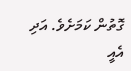ގޮތުން ކަމަށެވެ. އަދި އެއީ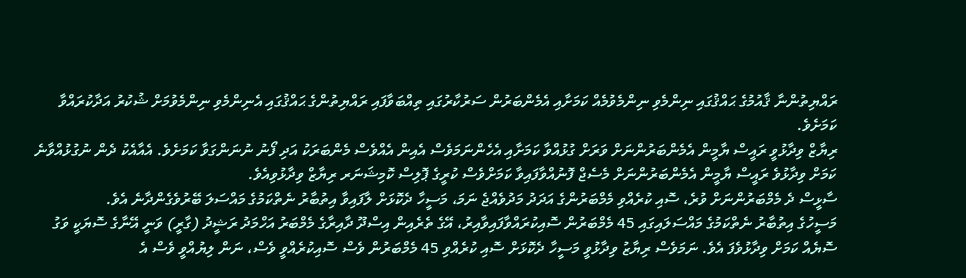ރައްޔިތުންނާ ޤާއުމުގެ ޙައްޤުގައި ނިންމެވި ނިންމެވުމެއް ކަމަށާއި އެމެންބަރުން ސަރުކާރުގައި ތިއްބަވާފައި ރައްޔިތުންގެ ޙައްޤުގައި އެނިންމެވި ނިންމެވުމަށް ޝުކުރު އަދާކުރައްވާ ކަމަށެވެ.
ރިޔާޒް ވިދާޅުވީ ރައީސް ޔާމީން އެމެންބަރުންނަށް ވަރަށް ގުޅުއްވާ ކަމަށާއި އެހެންނަމަވެސް އެއިން އެއްވެސް މެންބަރަކު އަދި ފޯނު ނުނަންގަވާ ކަމަށެވެ. އެއާއެކު ދެން ނުގުޅުއްވާނެ ކަމަށް ވިދާޅުވެ ރައީސް ޔާމީން އެމެންބަރުންނަށް މެސެޖް ފޮނުއްވާފައިވާ ކަމަށްވެސް ކުރީގެ ޕޮލިސް ކޮމިޝަނަރ ރިޔާޒް ވިދާޅުވިއެވެ.
ސާޅީސް ދެ މެމްބަރުންނަށް ވުރެ، ސޮއި ކުރެއްވި މެމްބަރުންގެ އަދަދު މަދުވެއްޖެ ނަމަ، މަސީހާ ދެކޮޅަށް ލާފައިވާ އިތުބާރު ނެތްކަމުގެ މައްސަލަ ބޭރުވެގެންދާނެ އެވެ.
މަސީހުގެ އިތުބާރު ނެތްކަމުގެ މައްސަލައިގައި 45 މެމްބަރުން ސޮއިކުރައްވާފައިވާއިރު، އޭގެ ތެރެއިން އިސްދޫ ދާއިރާގެ މެމްބަރު އަހްމަދު ރަޝީދު (ގާރީ) ވަނީ އޭނާގެ ސޮޔަކީ ވަގު ސޮޔެއް ކަމަށް ވިދާޅުވެފަ އެވެ. ނަމަވެސް ރިޔާޒު ވިދާޅުވީ މަސީހާ ދެކޮޅަށް ސޮއި ކުރެއްވި 45 މެމްބަރުން ވެސް ސޮއިކުރެއްވީ ވެސް، ނަން ލިޔުއްވީ ވެސް އެ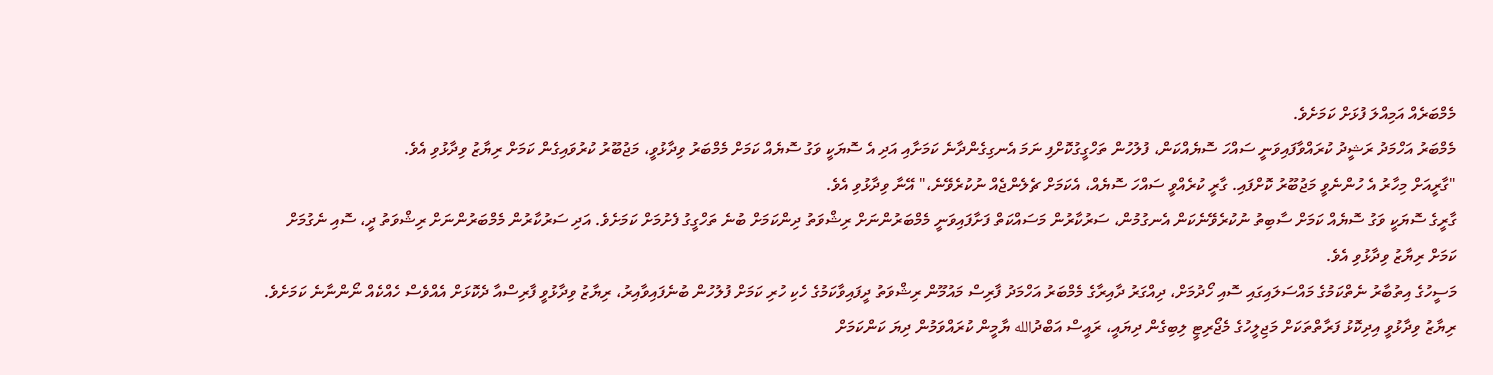މެމްބަރެއް އަމިއްލަ ފުޅަށް ކަމަށެވެ.
މެމްބަރު އަހްމަދު ރަޝީދު ކުރައްވާފައިވަނީ ސައްހަ ސޮޔެއްކަން، ފުލުހުން ތަހްގީގުކޮށްފި ނަމަ އެނގިގެންދާނެ ކަމަށާއި އަދި އެ ސޮޔަކީ ވަގު ސޮޔެއް ކަމަށް މެމްބަރު ވިދާޅުވީ، މަޖުބޫރު ކުރުވައިގެން ކަމަށް ރިޔާޒު ވިދާޅުވި އެވެ.
"ގާރީއަށް މިހާރު އެ ހުންނެވީ މަޖުބޫރު ކޮށްފައި. ގާރީ ކުރެއްވީ ސައްހަ ސޮޔެއް، އެކަމަށް ޗެލެންޖެއް ނުކުރެވޭނެ،" އޭނާ ވިދާޅުވި އެވެ.
ގާރީގެ ސޮޔަކީ ވަގު ސޮޔެއް ކަމަށް ސާބިތު ނުކުރެވޭނެކަން އެނގުމުން، ސަރުކާރުން މަސައްކަތް ފަށާފައިވަނީ މެމްބަރުންނަށް ރިޝްވަތު ދިންކަމަށް ބުނެ ތަހްގީގު ފެށުމަށް ކަމަށެވެ. އަދި ސަރުކާރުން މެމްބަރުންނަށް ރިޝްވަތު ދީ، ސޮއި ނެގުމަށް ކަމަށް ރިޔާޒު ވިދާޅުވި އެވެ.
މަސީހުގެ އިތުބާރު ނެތްކަމުގެ މައްސަލައިގައި ސޮއި ހޯދުމަށް، ދިއްގަރު ދާއިރާގެ މެމްބަރު އަހްމަދު ފާރިސް މައުމޫން ރިޝްވަތު ދީފައިވާކަމުގެ ހެކި ހުރި ކަމަށް ފުލުހުން ބުނެފައިވާއިރު، ރިޔާޒު ވިދާޅުވީ ފާރިސްއާ ދެކޮޅަށް އެއްވެސް ހެއްކެއް ނޯންނާނެ ކަމަށެވެ.
ރިޔާޒު ވިދާޅުވީ އިދިކޮޅު ފަރާތްތަކަށް މަޖިލީހުގެ މެޖޯރިޓީ ލިބިގެން ދިޔައީ، ރައީސް އަބްދުالله ޔާމީން ކުރައްވަމުން ދިޔަ ކަންކަމަށް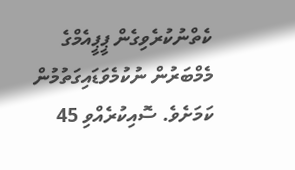ކެތްނުކުރެވިގެން ޕީޕީއެމްގެ މެމްބަރުން ނުކުމެވަޑައިގަތުމުން ކަމަށެވެ. ސޮއިކުރެއްވި 45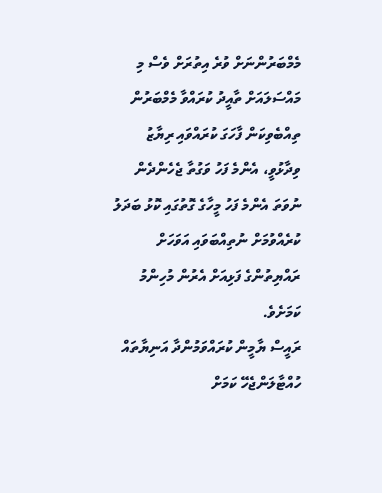މެމްބަރުންނަށް ވުރެ އިތުރަށް ވެސް މި މައްސަލައަށް ތާއީދު ކުރައްވާ މެމްބަރުން ތިއްބެވިކަން ފާހަގަ ކުރައްވައި ރިޔާޒު ވިދާޅުވީ، އެންމެ ފަހު ވަގުތާ ޖެހެންދެން ނުވަތަ އެންމެ ފަހު މީހާގެ ގޮތުގައި ކޮޅު ބަދަލު ކުރެއްވުމަށް ނުތިއްބަވައި އަވަހަށް ރައްޔިތުންގެ ފަޅިއަށް އެރުން މުހިންމު ކަމަށެވެ.
ރައީސް ޔާމީން ކުރައްވަމުންދާ އަނިޔާތައް ހުއްޓާލަންޖެހޭ ކަމަށް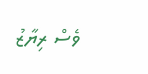ވެސް ރިޔާޒު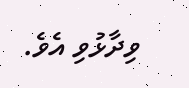ވިދާޅުވި އެވެ.